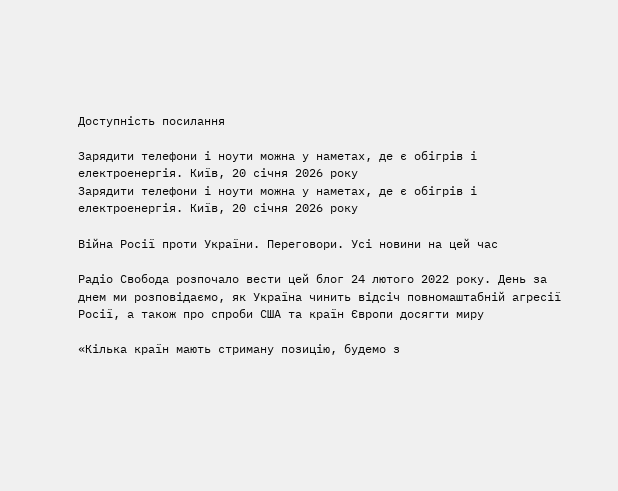Доступність посилання

Зарядити телефони і ноути можна у наметах, де є обігрів і електроенергія. Київ, 20 січня 2026 року
Зарядити телефони і ноути можна у наметах, де є обігрів і електроенергія. Київ, 20 січня 2026 року

Війна Росії проти України. Переговори. Усі новини на цей час

Радіо Свобода розпочало вести цей блог 24 лютого 2022 року. День за днем ми розповідаємо, як Україна чинить відсіч повномаштабній агресії Росії, а також про спроби США та країн Європи досягти миру

«Кілька країн мають стриману позицію, будемо з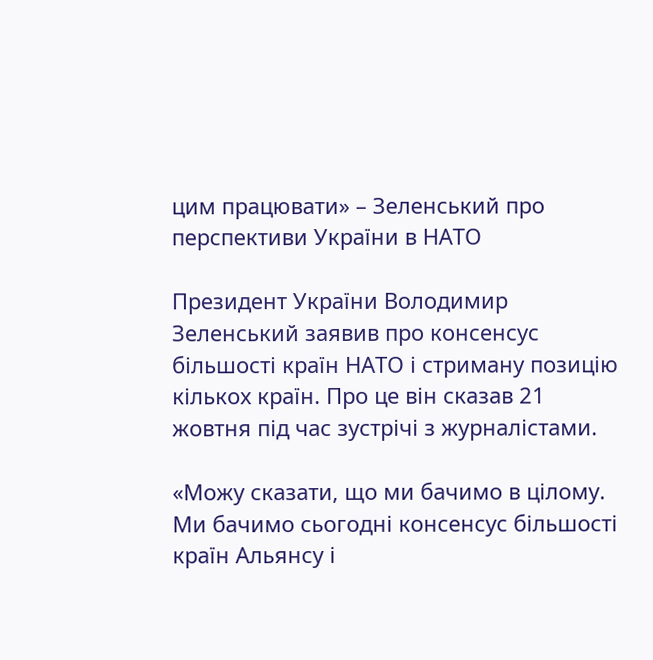цим працювати» – Зеленський про перспективи України в НАТО

Президент України Володимир Зеленський заявив про консенсус більшості країн НАТО і стриману позицію кількох країн. Про це він сказав 21 жовтня під час зустрічі з журналістами.

«Можу сказати, що ми бачимо в цілому. Ми бачимо сьогодні консенсус більшості країн Альянсу і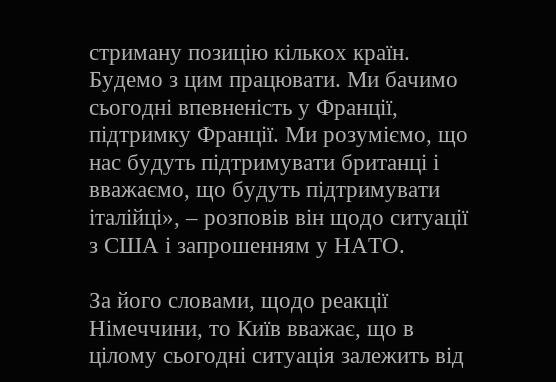стриману позицію кількох країн. Будемо з цим працювати. Ми бачимо сьогодні впевненість у Франції, підтримку Франції. Ми розуміємо, що нас будуть підтримувати британці і вважаємо, що будуть підтримувати італійці», – розповів він щодо ситуації з США і запрошенням у НАТО.

За його словами, щодо реакції Німеччини, то Київ вважає, що в цілому сьогодні ситуація залежить від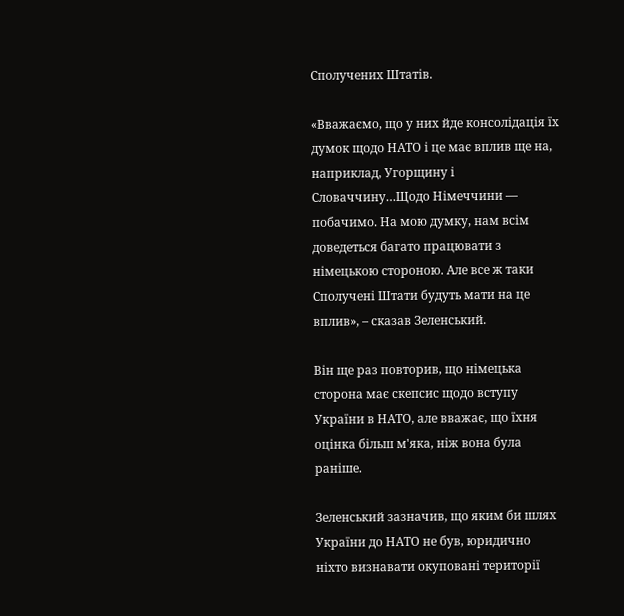Сполучених Штатів.

«Вважаємо, що у них йде консолідація їх думок щодо НАТО і це має вплив ще на, наприклад, Угорщину і Словаччину…Щодо Німеччини — побачимо. На мою думку, нам всім доведеться багато працювати з німецькою стороною. Але все ж таки Сполучені Штати будуть мати на це вплив», – сказав Зеленський.

Він ще раз повторив, що німецька сторона має скепсис щодо вступу України в НАТО, але вважає, що їхня оцінка більш м'яка, ніж вона була раніше.

Зеленський зазначив, що яким би шлях України до НАТО не був, юридично ніхто визнавати окуповані території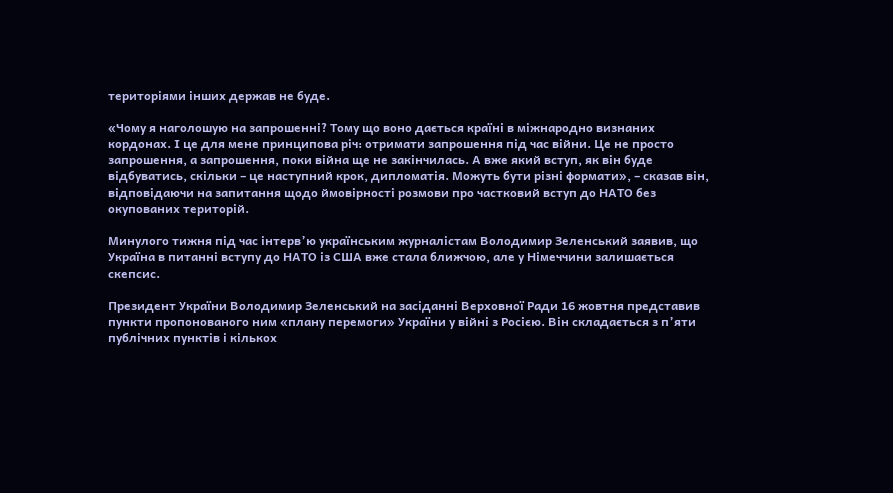територіями інших держав не буде.

«Чому я наголошую на запрошенні? Тому що воно дається країні в міжнародно визнаних кордонах. І це для мене принципова річ: отримати запрошення під час війни. Це не просто запрошення, а запрошення, поки війна ще не закінчилась. А вже який вступ, як він буде відбуватись, скільки – це наступний крок, дипломатія. Можуть бути різні формати», – сказав він, відповідаючи на запитання щодо ймовірності розмови про частковий вступ до НАТО без окупованих територій.

Минулого тижня під час інтерв’ю українським журналістам Володимир Зеленський заявив, що Україна в питанні вступу до НАТО із США вже стала ближчою, але у Німеччини залишається скепсис.

Президент України Володимир Зеленський на засіданні Верховної Ради 16 жовтня представив пункти пропонованого ним «плану перемоги» України у війні з Росією. Він складається з п’яти публічних пунктів і кількох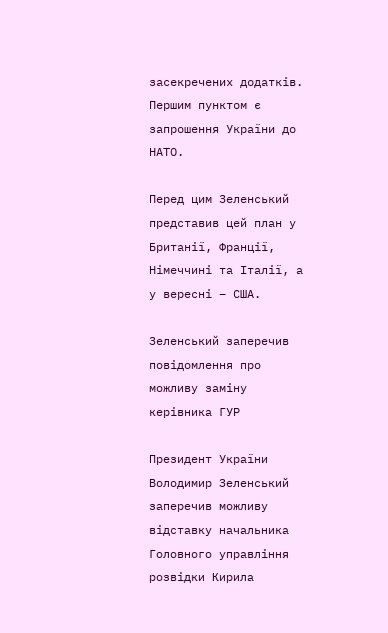засекречених додатків. Першим пунктом є запрошення України до НАТО.

Перед цим Зеленський представив цей план у Британії, Франції, Німеччині та Італії, а у вересні – США.

Зеленський заперечив повідомлення про можливу заміну керівника ГУР

Президент України Володимир Зеленський заперечив можливу відставку начальника Головного управління розвідки Кирила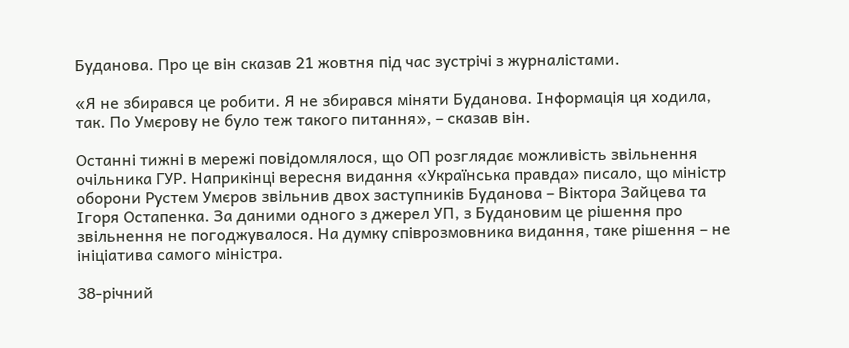Буданова. Про це він сказав 21 жовтня під час зустрічі з журналістами.

«Я не збирався це робити. Я не збирався міняти Буданова. Інформація ця ходила, так. По Умєрову не було теж такого питання», – сказав він.

Останні тижні в мережі повідомлялося, що ОП розглядає можливість звільнення очільника ГУР. Наприкінці вересня видання «Українська правда» писало, що міністр оборони Рустем Умєров звільнив двох заступників Буданова – Віктора Зайцева та Ігоря Остапенка. За даними одного з джерел УП, з Будановим це рішення про звільнення не погоджувалося. На думку співрозмовника видання, таке рішення – не ініціатива самого міністра.

38-річний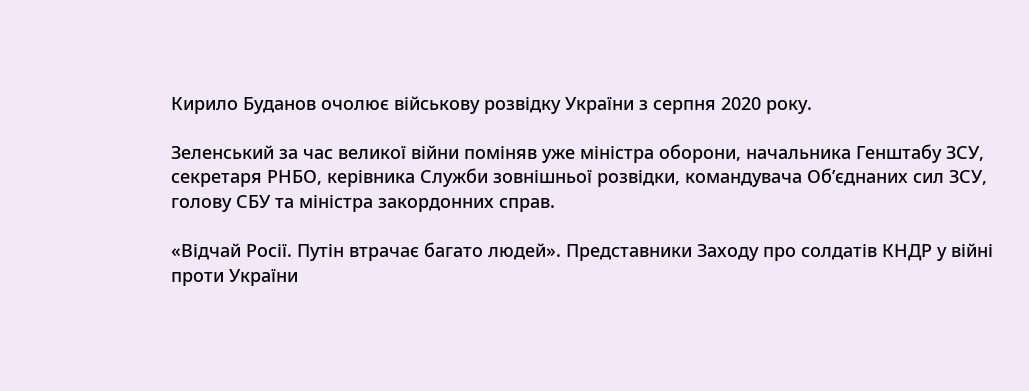Кирило Буданов очолює військову розвідку України з серпня 2020 року.

Зеленський за час великої війни поміняв уже міністра оборони, начальника Генштабу ЗСУ, секретаря РНБО, керівника Служби зовнішньої розвідки, командувача Об’єднаних сил ЗСУ, голову СБУ та міністра закордонних справ.

«Відчай Росії. Путін втрачає багато людей». Представники Заходу про солдатів КНДР у війні проти України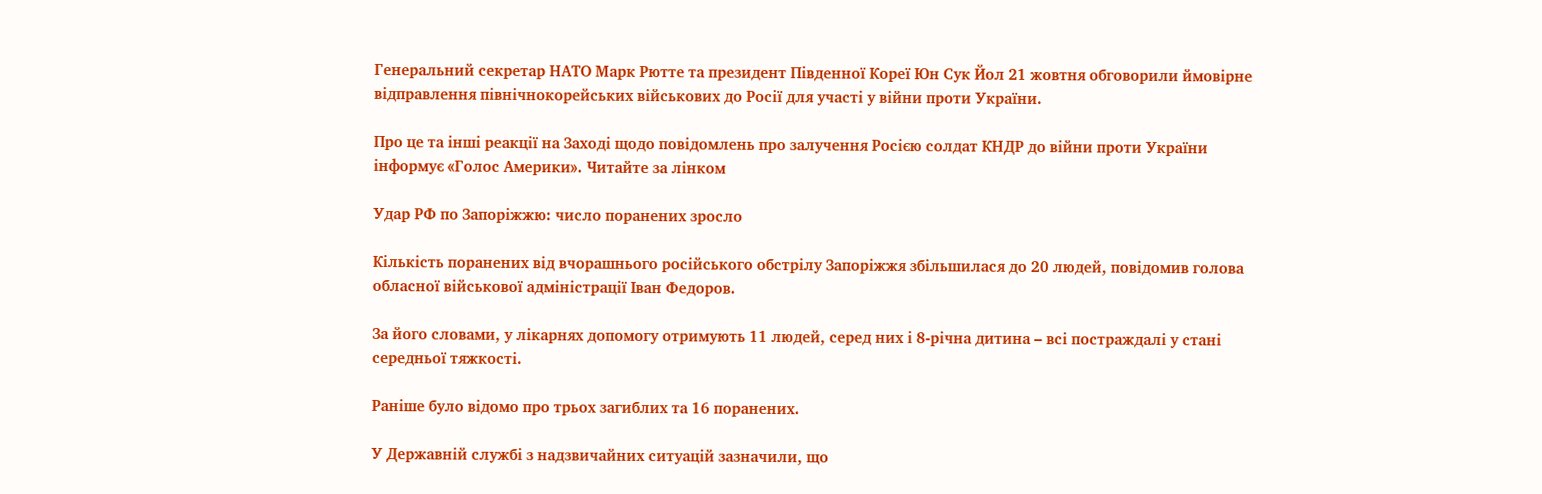Генеральний секретар НАТО Марк Рютте та президент Південної Кореї Юн Сук Йол 21 жовтня обговорили ймовірне відправлення північнокорейських військових до Росії для участі у війни проти України.

Про це та інші реакції на Заході щодо повідомлень про залучення Росією солдат КНДР до війни проти України інформує «Голос Америки». Читайте за лінком

Удар РФ по Запоріжжю: число поранених зросло

Кількість поранених від вчорашнього російського обстрілу Запоріжжя збільшилася до 20 людей, повідомив голова обласної військової адміністрації Іван Федоров.

За його словами, у лікарнях допомогу отримують 11 людей, серед них і 8-річна дитина – всі постраждалі у стані середньої тяжкості.

Раніше було відомо про трьох загиблих та 16 поранених.

У Державній службі з надзвичайних ситуацій зазначили, що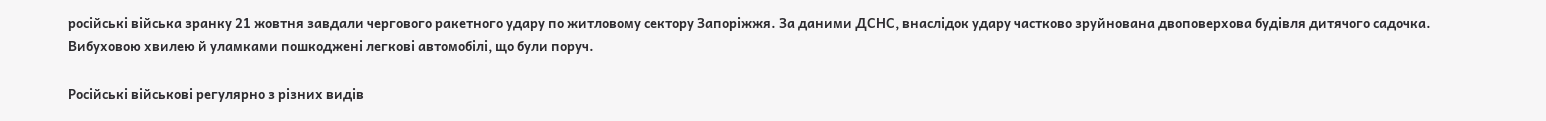російські війська зранку 21 жовтня завдали чергового ракетного удару по житловому сектору Запоріжжя. За даними ДСНС, внаслідок удару частково зруйнована двоповерхова будівля дитячого садочка. Вибуховою хвилею й уламками пошкоджені легкові автомобілі, що були поруч.

Російські військові регулярно з різних видів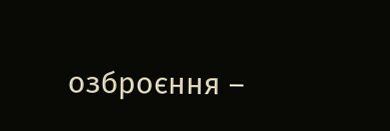озброєння –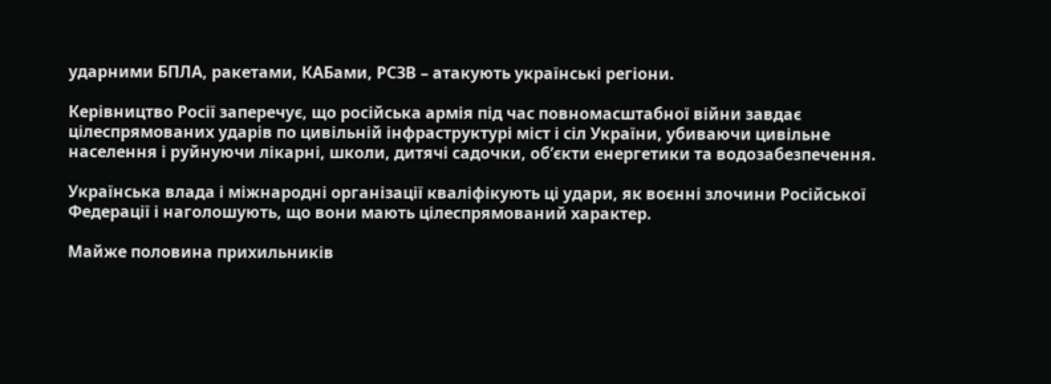ударними БПЛА, ракетами, КАБами, РСЗВ – атакують українські регіони.

Керівництво Росії заперечує, що російська армія під час повномасштабної війни завдає цілеспрямованих ударів по цивільній інфраструктурі міст і сіл України, убиваючи цивільне населення і руйнуючи лікарні, школи, дитячі садочки, об’єкти енергетики та водозабезпечення.

Українська влада і міжнародні організації кваліфікують ці удари, як воєнні злочини Російської Федерації і наголошують, що вони мають цілеспрямований характер.

Майже половина прихильників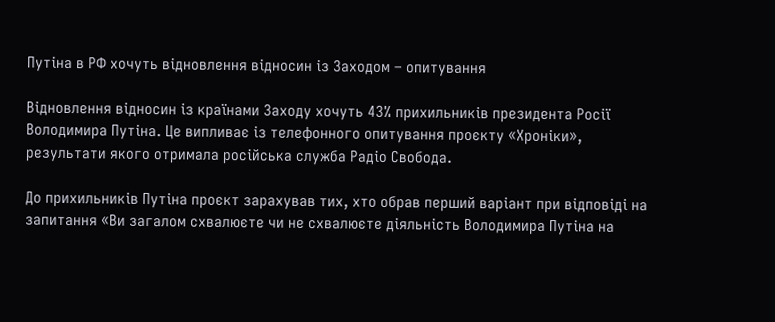Путіна в РФ хочуть відновлення відносин із Заходом – опитування

Відновлення відносин із країнами Заходу хочуть 43% прихильників президента Росії Володимира Путіна. Це випливає із телефонного опитування проєкту «Хроніки», результати якого отримала російська служба Радіо Свобода.

До прихильників Путіна проєкт зарахував тих, хто обрав перший варіант при відповіді на запитання «Ви загалом схвалюєте чи не схвалюєте діяльність Володимира Путіна на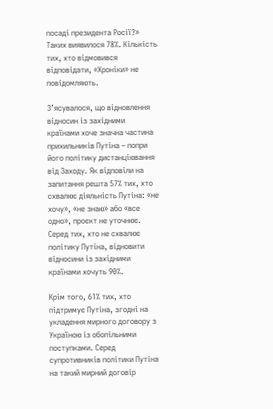посаді президента Росії?» Таких виявилося 78%. Кількість тих, хто відмовився відповідати, «Хроніки» не повідомляють.

З’ясувалося, що відновлення відносин із західними країнами хоче значна частина прихильників Путіна – попри його політику дистанціювання від Заходу. Як відповіли на запитання решта 57% тих, хто схвалює діяльність Путіна: «не хочу», «не знаю» або «все одно», проєкт не уточнює. Серед тих, хто не схвалює політику Путіна, відновити відносини із західними країнами хочуть 90%.

Крім того, 61% тих, хто підтримує Путіна, згодні на укладення мирного договору з Україною із обопільними поступками. Серед супротивників політики Путіна на такий мирний договір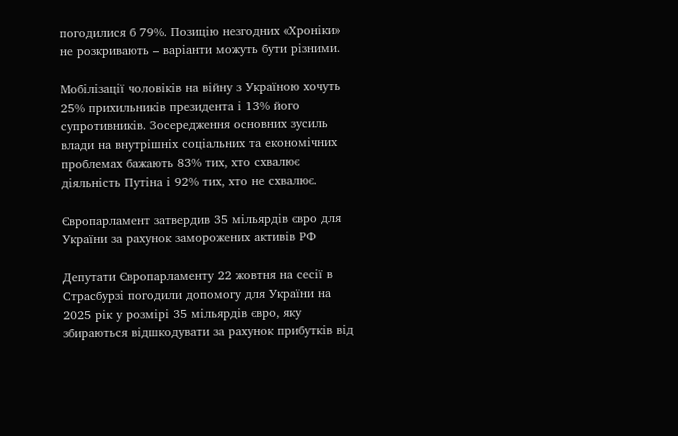погодилися б 79%. Позицію незгодних «Хроніки» не розкривають – варіанти можуть бути різними.

Мобілізації чоловіків на війну з Україною хочуть 25% прихильників президента і 13% його супротивників. Зосередження основних зусиль влади на внутрішніх соціальних та економічних проблемах бажають 83% тих, хто схвалює діяльність Путіна і 92% тих, хто не схвалює.

Європарламент затвердив 35 мільярдів євро для України за рахунок заморожених активів РФ

Депутати Європарламенту 22 жовтня на сесії в Страсбурзі погодили допомогу для України на 2025 рік у розмірі 35 мільярдів євро, яку збираються відшкодувати за рахунок прибутків від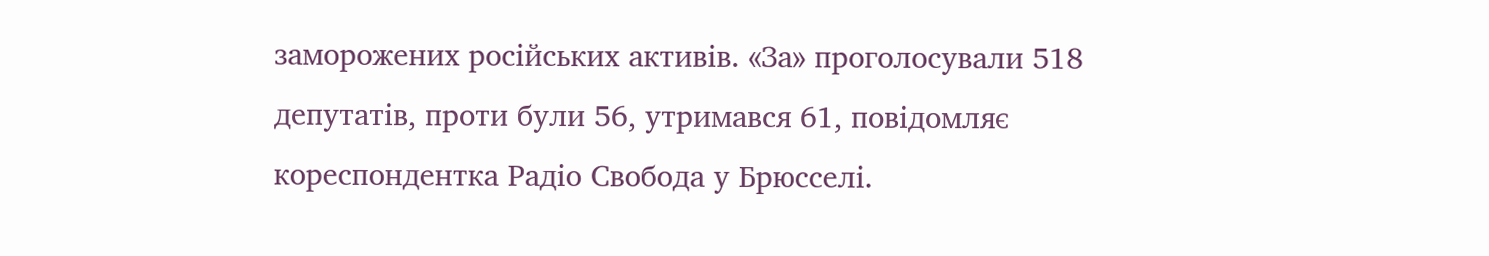заморожених російських активів. «За» проголосували 518 депутатів, проти були 56, утримався 61, повідомляє кореспондентка Радіо Свобода у Брюсселі.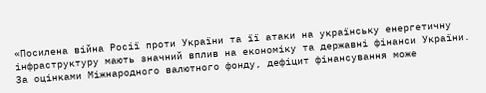«Посилена війна Росії проти України та її атаки на українську енергетичну інфраструктуру мають значний вплив на економіку та державні фінанси України. За оцінками Міжнародного валютного фонду, дефіцит фінансування може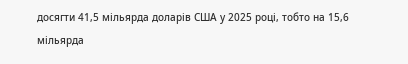досягти 41,5 мільярда доларів США у 2025 році, тобто на 15,6 мільярда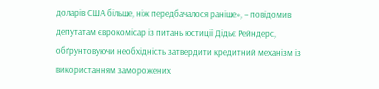доларів США більше, ніж передбачалося раніше», – повідомив депутатам єврокомісар із питань юстиції Дідьє Рейндерс, обґрунтовуючи необхідність затвердити кредитний механізм із використанням заморожених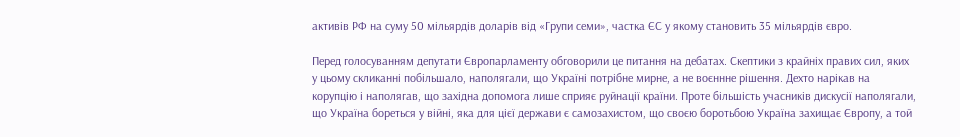активів РФ на суму 50 мільярдів доларів від «Групи семи», частка ЄС у якому становить 35 мільярдів євро.

Перед голосуванням депутати Європарламенту обговорили це питання на дебатах. Скептики з крайніх правих сил, яких у цьому скликанні побільшало, наполягали, що Україні потрібне мирне, а не воєннне рішення. Дехто нарікав на корупцію і наполягав, що західна допомога лише сприяє руйнації країни. Проте більшість учасників дискусії наполягали, що Україна бореться у війні, яка для цієї держави є самозахистом, що своєю боротьбою Україна захищає Європу, а той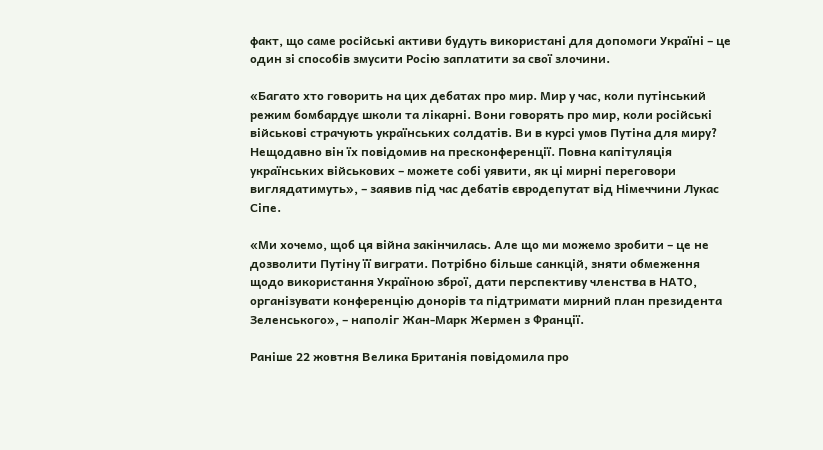факт, що саме російські активи будуть використані для допомоги Україні – це один зі способів змусити Росію заплатити за свої злочини.

«Багато хто говорить на цих дебатах про мир. Мир у час, коли путінський режим бомбардує школи та лікарні. Вони говорять про мир, коли російські військові страчують українських солдатів. Ви в курсі умов Путіна для миру? Нещодавно він їх повідомив на пресконференції. Повна капітуляція українських військових – можете собі уявити, як ці мирні переговори виглядатимуть», – заявив під час дебатів євродепутат від Німеччини Лукас Сіпе.

«Ми хочемо, щоб ця війна закінчилась. Але що ми можемо зробити – це не дозволити Путіну її виграти. Потрібно більше санкцій, зняти обмеження щодо використання Україною зброї, дати перспективу членства в НАТО, організувати конференцію донорів та підтримати мирний план президента Зеленського», – наполіг Жан-Марк Жермен з Франції.

Раніше 22 жовтня Велика Британія повідомила про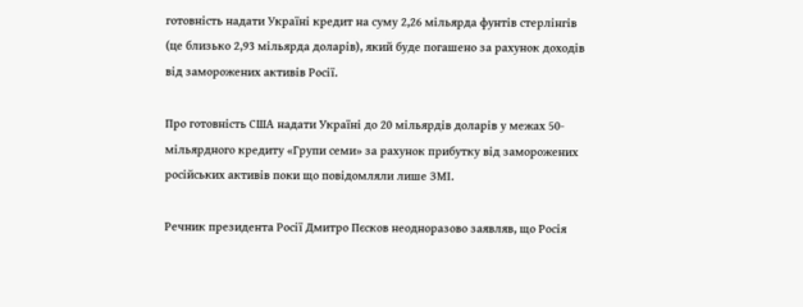готовність надати Україні кредит на суму 2,26 мільярда фунтів стерлінгів (це близько 2,93 мільярда доларів), який буде погашено за рахунок доходів від заморожених активів Росії.

Про готовність США надати Україні до 20 мільярдів доларів у межах 50-мільярдного кредиту «Групи семи» за рахунок прибутку від заморожених російських активів поки що повідомляли лише ЗМІ.

Речник президента Росії Дмитро Пєсков неодноразово заявляв, що Росія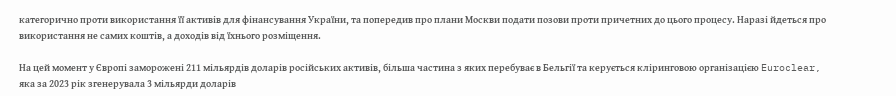категорично проти використання її активів для фінансування України, та попередив про плани Москви подати позови проти причетних до цього процесу. Наразі йдеться про використання не самих коштів, а доходів від їхнього розміщення.

На цей момент у Європі заморожені 211 мільярдів доларів російських активів, більша частина з яких перебуває в Бельгії та керується кліринговою організацією Euroclear, яка за 2023 рік згенерувала 3 мільярди доларів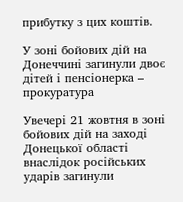прибутку з цих коштів.

У зоні бойових дій на Донеччині загинули двоє дітей і пенсіонерка – прокуратура

Увечері 21 жовтня в зоні бойових дій на заході Донецької області внаслідок російських ударів загинули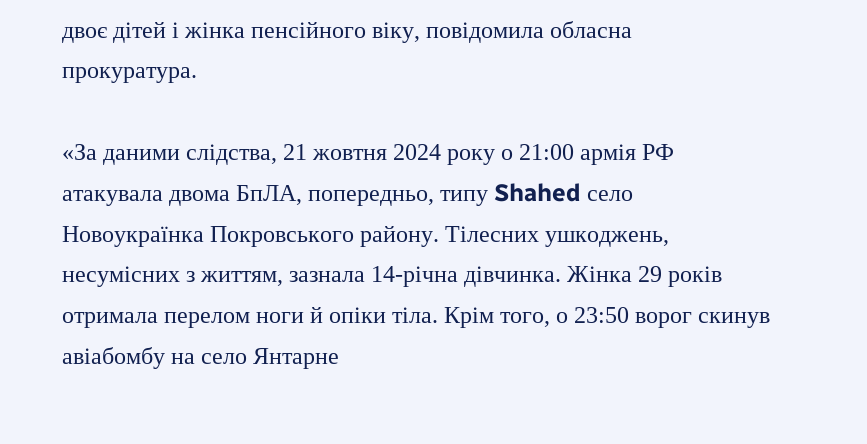двоє дітей і жінка пенсійного віку, повідомила обласна прокуратура.

«За даними слідства, 21 жовтня 2024 року о 21:00 армія РФ атакувала двома БпЛА, попередньо, типу Shahed село Новоукраїнка Покровського району. Тілесних ушкоджень, несумісних з життям, зазнала 14-річна дівчинка. Жінка 29 років отримала перелом ноги й опіки тіла. Крім того, о 23:50 ворог скинув авіабомбу на село Янтарне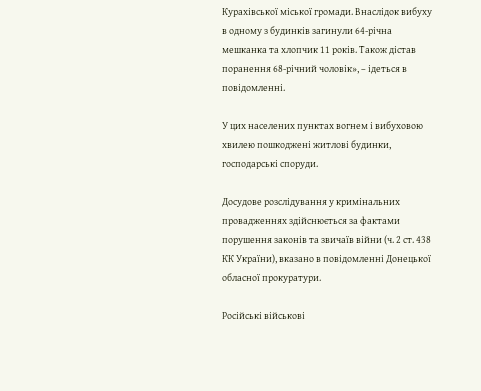Курахівської міської громади. Внаслідок вибуху в одному з будинків загинули 64-річна мешканка та хлопчик 11 років. Також дістав поранення 68-річний чоловік», – ідеться в повідомленні.

У цих населених пунктах вогнем і вибуховою хвилею пошкоджені житлові будинки, господарські споруди.

Досудове розслідування у кримінальних провадженнях здійснюється за фактами порушення законів та звичаїв війни (ч. 2 ст. 438 КК України), вказано в повідомленні Донецької обласної прокуратури.

Російські військові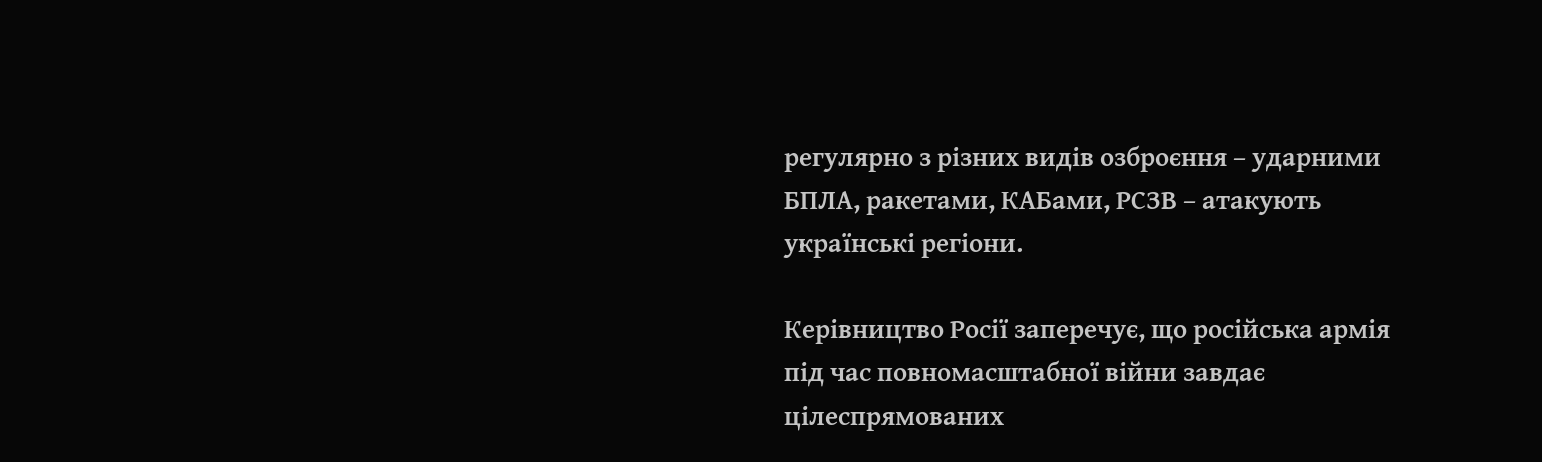регулярно з різних видів озброєння – ударними БПЛА, ракетами, КАБами, РСЗВ – атакують українські регіони.

Керівництво Росії заперечує, що російська армія під час повномасштабної війни завдає цілеспрямованих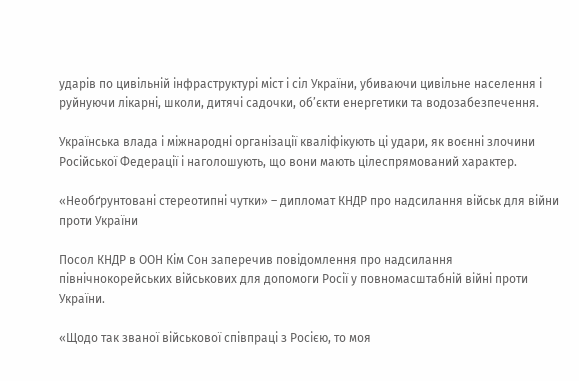ударів по цивільній інфраструктурі міст і сіл України, убиваючи цивільне населення і руйнуючи лікарні, школи, дитячі садочки, об’єкти енергетики та водозабезпечення.

Українська влада і міжнародні організації кваліфікують ці удари, як воєнні злочини Російської Федерації і наголошують, що вони мають цілеспрямований характер.

«Необґрунтовані стереотипні чутки» – дипломат КНДР про надсилання військ для війни проти України

Посол КНДР в ООН Кім Сон заперечив повідомлення про надсилання північнокорейських військових для допомоги Росії у повномасштабній війні проти України.

«Щодо так званої військової співпраці з Росією, то моя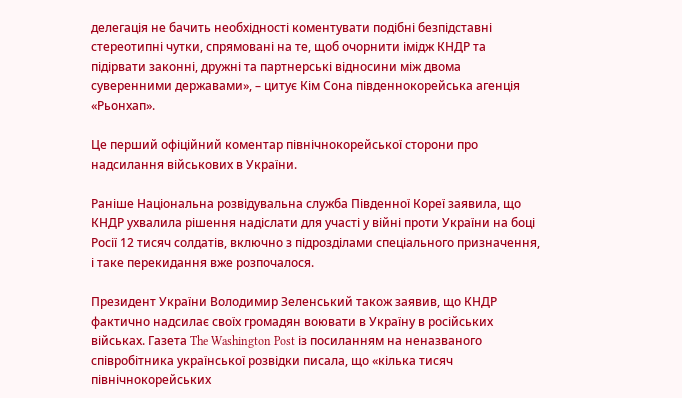делегація не бачить необхідності коментувати подібні безпідставні стереотипні чутки, спрямовані на те, щоб очорнити імідж КНДР та підірвати законні, дружні та партнерські відносини між двома суверенними державами», – цитує Кім Сона південнокорейська агенція «Рьонхап».

Це перший офіційний коментар північнокорейської сторони про надсилання військових в України.

Раніше Національна розвідувальна служба Південної Кореї заявила, що КНДР ухвалила рішення надіслати для участі у війні проти України на боці Росії 12 тисяч солдатів, включно з підрозділами спеціального призначення, і таке перекидання вже розпочалося.

Президент України Володимир Зеленський також заявив, що КНДР фактично надсилає своїх громадян воювати в Україну в російських військах. Газета The Washington Post із посиланням на неназваного співробітника української розвідки писала, що «кілька тисяч північнокорейських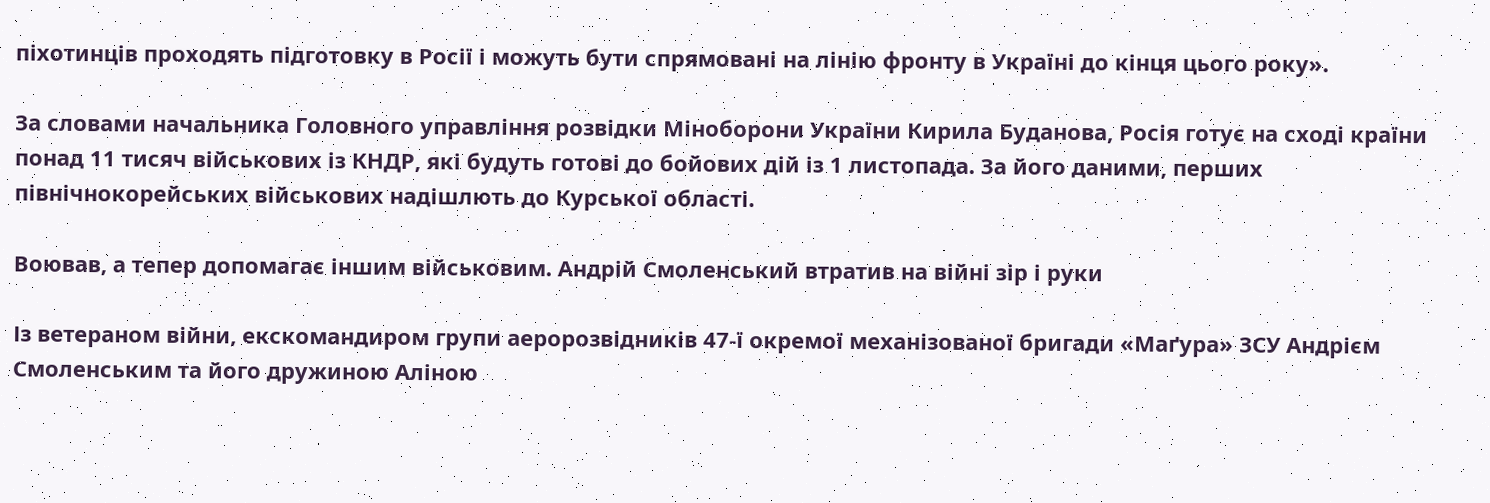піхотинців проходять підготовку в Росії і можуть бути спрямовані на лінію фронту в Україні до кінця цього року».

За словами начальника Головного управління розвідки Міноборони України Кирила Буданова, Росія готує на сході країни понад 11 тисяч військових із КНДР, які будуть готові до бойових дій із 1 листопада. За його даними, перших північнокорейських військових надішлють до Курської області.

Воював, а тепер допомагає іншим військовим. Андрій Смоленський втратив на війні зір і руки

Із ветераном війни, екскомандиром групи аеророзвідників 47-ї окремої механізованої бригади «Маґура» ЗСУ Андрієм Смоленським та його дружиною Аліною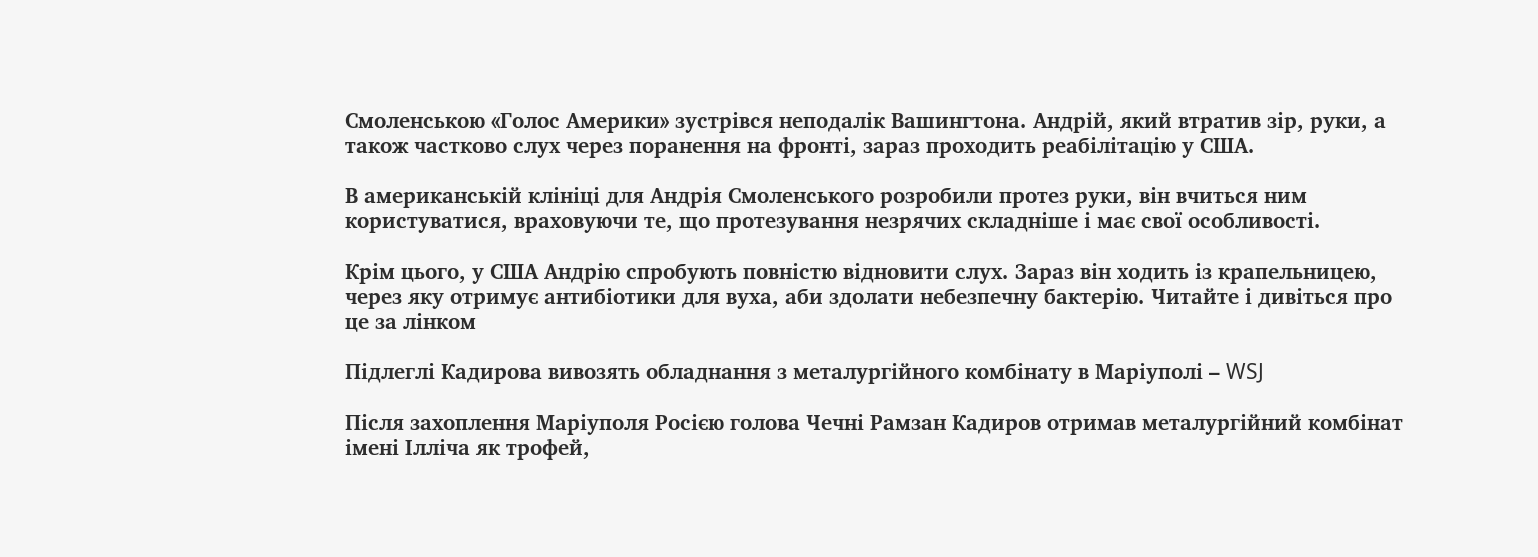Смоленською «Голос Америки» зустрівся неподалік Вашингтона. Андрій, який втратив зір, руки, а також частково слух через поранення на фронті, зараз проходить реабілітацію у США.

В американській клініці для Андрія Смоленського розробили протез руки, він вчиться ним користуватися, враховуючи те, що протезування незрячих складніше і має свої особливості.

Крім цього, у США Андрію спробують повністю відновити слух. Зараз він ходить із крапельницею, через яку отримує антибіотики для вуха, аби здолати небезпечну бактерію. Читайте і дивіться про це за лінком

Підлеглі Кадирова вивозять обладнання з металургійного комбінату в Маріуполі – WSJ

Після захоплення Маріуполя Росією голова Чечні Рамзан Кадиров отримав металургійний комбінат імені Ілліча як трофей,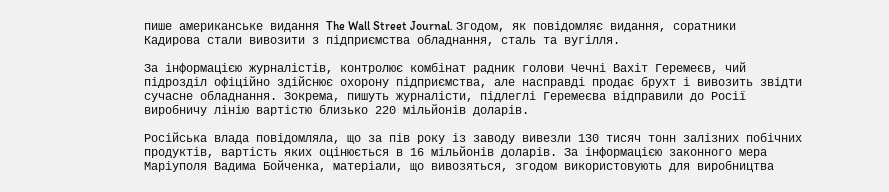пише американське видання The Wall Street Journal. Згодом, як повідомляє видання, соратники Кадирова стали вивозити з підприємства обладнання, сталь та вугілля.

За інформацією журналістів, контролює комбінат радник голови Чечні Вахіт Геремеєв, чий підрозділ офіційно здійснює охорону підприємства, але насправді продає брухт і вивозить звідти сучасне обладнання. Зокрема, пишуть журналісти, підлеглі Геремеєва відправили до Росії виробничу лінію вартістю близько 220 мільйонів доларів.

Російська влада повідомляла, що за пів року із заводу вивезли 130 тисяч тонн залізних побічних продуктів, вартість яких оцінюється в 16 мільйонів доларів. За інформацією законного мера Маріуполя Вадима Бойченка, матеріали, що вивозяться, згодом використовують для виробництва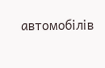автомобілів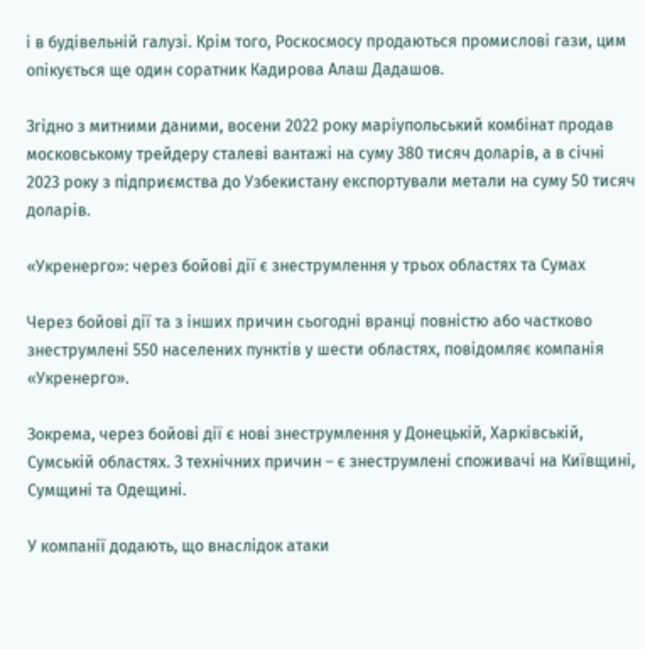і в будівельній галузі. Крім того, Роскосмосу продаються промислові гази, цим опікується ще один соратник Кадирова Алаш Дадашов.

Згідно з митними даними, восени 2022 року маріупольський комбінат продав московському трейдеру сталеві вантажі на суму 380 тисяч доларів, а в січні 2023 року з підприємства до Узбекистану експортували метали на суму 50 тисяч доларів.

«Укренерго»: через бойові дії є знеструмлення у трьох областях та Сумах

Через бойові дії та з інших причин сьогодні вранці повністю або частково знеструмлені 550 населених пунктів у шести областях, повідомляє компанія «Укренерго».

Зокрема, через бойові дії є нові знеструмлення у Донецькій, Харківській, Сумській областях. З технічних причин – є знеструмлені споживачі на Київщині, Сумщині та Одещині.

У компанії додають, що внаслідок атаки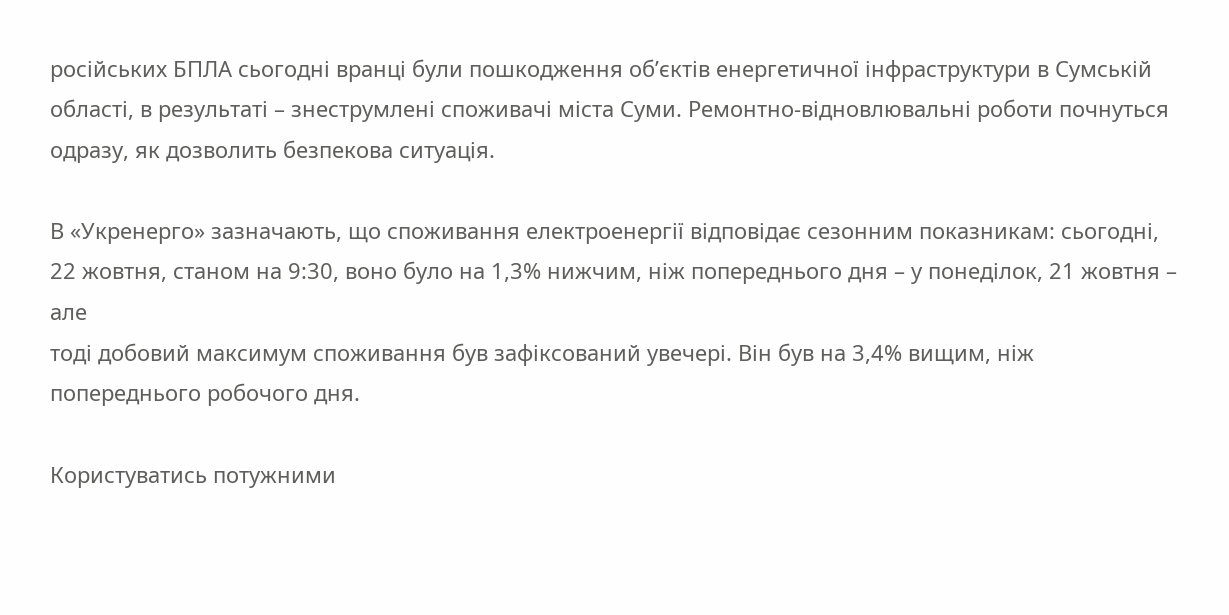російських БПЛА сьогодні вранці були пошкодження об’єктів енергетичної інфраструктури в Сумській області, в результаті – знеструмлені споживачі міста Суми. Ремонтно-відновлювальні роботи почнуться одразу, як дозволить безпекова ситуація.

В «Укренерго» зазначають, що споживання електроенергії відповідає сезонним показникам: сьогодні, 22 жовтня, станом на 9:30, воно було на 1,3% нижчим, ніж попереднього дня – у понеділок, 21 жовтня – але
тоді добовий максимум споживання був зафіксований увечері. Він був на 3,4% вищим, ніж попереднього робочого дня.

Користуватись потужними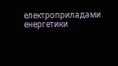електроприладами енергетики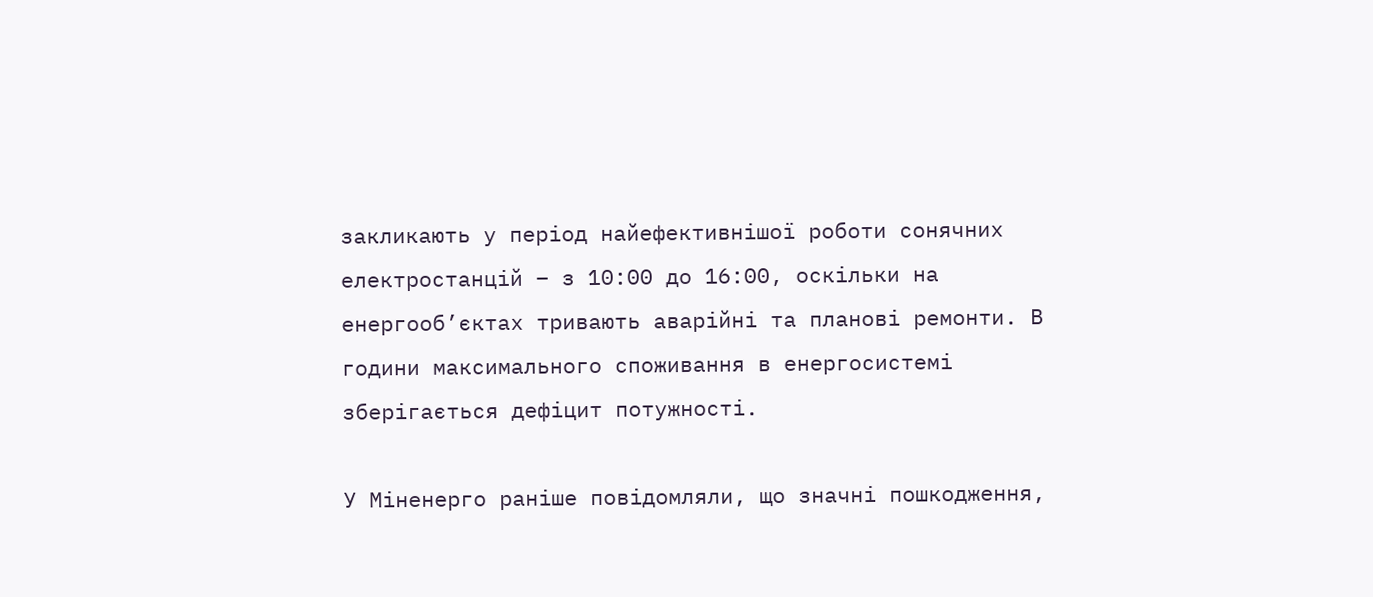закликають у період найефективнішої роботи сонячних електростанцій – з 10:00 до 16:00, оскільки на енергооб’єктах тривають аварійні та планові ремонти. В години максимального споживання в енергосистемі зберігається дефіцит потужності.

У Міненерго раніше повідомляли, що значні пошкодження,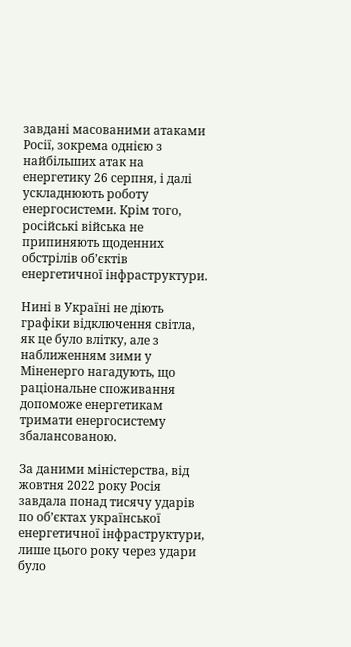завдані масованими атаками Росії, зокрема однією з найбільших атак на енергетику 26 серпня, і далі ускладнюють роботу енергосистеми. Крім того, російські війська не припиняють щоденних обстрілів об’єктів енергетичної інфраструктури.

Нині в Україні не діють графіки відключення світла, як це було влітку, але з наближенням зими у Міненерго нагадують, що раціональне споживання допоможе енергетикам тримати енергосистему збалансованою.

За даними міністерства, від жовтня 2022 року Росія завдала понад тисячу ударів по об’єктах української енергетичної інфраструктури, лише цього року через удари було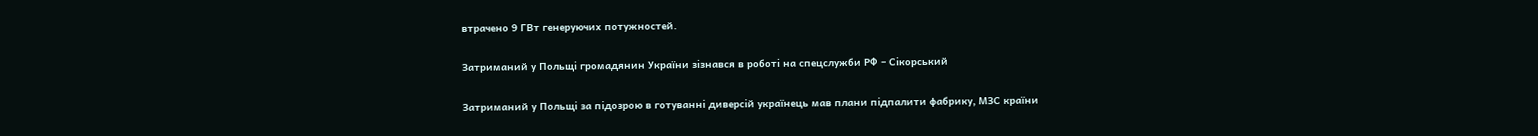втрачено 9 ГВт генеруючих потужностей.

Затриманий у Польщі громадянин України зізнався в роботі на спецслужби РФ – Сікорський

Затриманий у Польщі за підозрою в готуванні диверсій українець мав плани підпалити фабрику, МЗС країни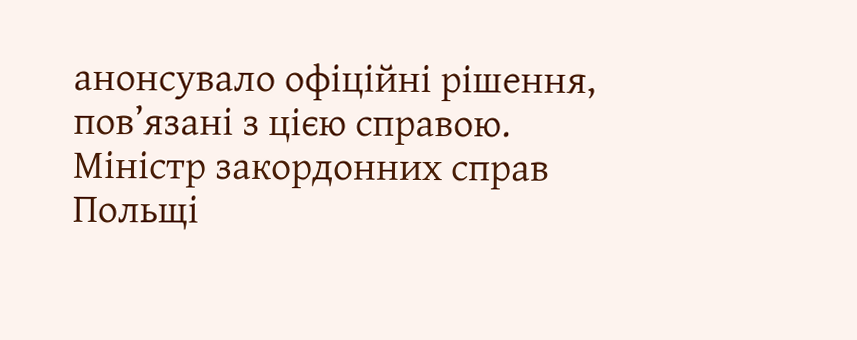анонсувало офіційні рішення, пов’язані з цією справою. Міністр закордонних справ Польщі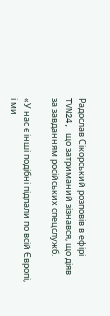Радослав Сікорський розповів в ефірі TVN24, що затриманий зізнався, що діяв за завданням російських спецслужб.

«У нас є інші подібні підпали по всій Європі, і ми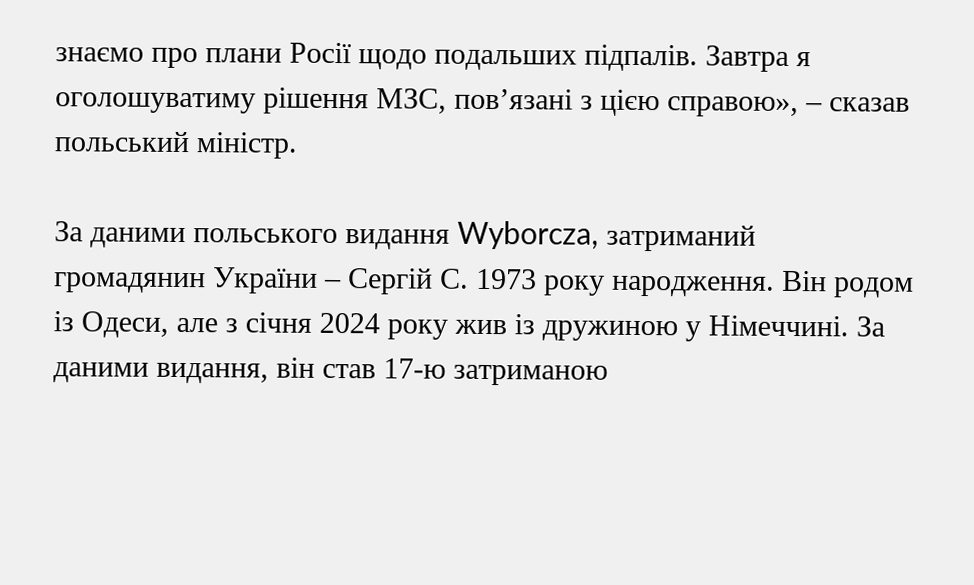знаємо про плани Росії щодо подальших підпалів. Завтра я оголошуватиму рішення МЗС, пов’язані з цією справою», – сказав польський міністр.

За даними польського видання Wyborcza, затриманий громадянин України – Сергій С. 1973 року народження. Він родом із Одеси, але з січня 2024 року жив із дружиною у Німеччині. За даними видання, він став 17-ю затриманою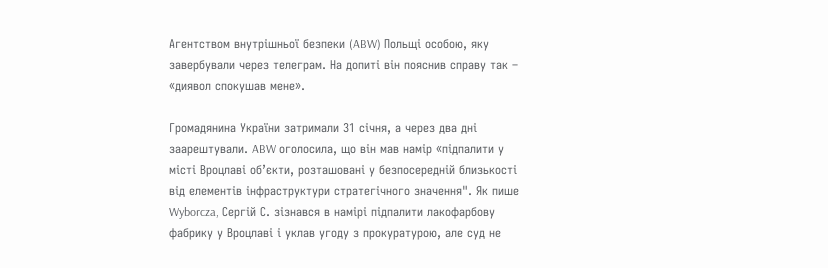Агентством внутрішньої безпеки (ABW) Польщі особою, яку завербували через телеграм. На допиті він пояснив справу так – «диявол спокушав мене».

Громадянина України затримали 31 січня, а через два дні заарештували. ABW оголосила, що він мав намір «підпалити у місті Вроцлаві об’єкти, розташовані у безпосередній близькості від елементів інфраструктури стратегічного значення". Як пише Wyborcza, Сергій С. зізнався в намірі підпалити лакофарбову фабрику у Вроцлаві і уклав угоду з прокуратурою, але суд не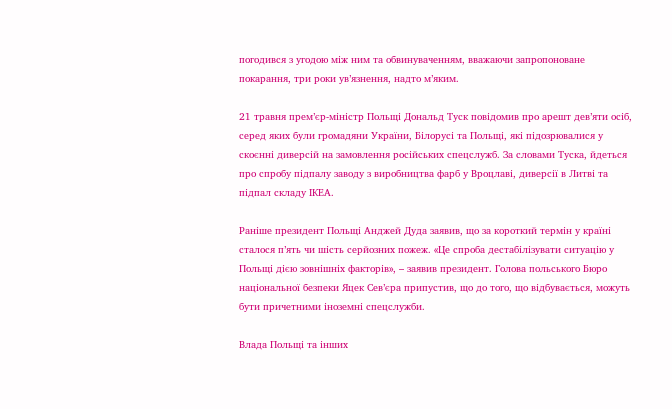погодився з угодою між ним та обвинуваченням, вважаючи запропоноване покарання, три роки ув’язнення, надто м’яким.

21 травня прем’єр-міністр Польщі Дональд Туск повідомив про арешт дев’яти осіб, серед яких були громадяни України, Білорусі та Польщі, які підозрювалися у скоєнні диверсій на замовлення російських спецслужб. За словами Туска, йдеться про спробу підпалу заводу з виробництва фарб у Вроцлаві, диверсії в Литві та підпал складу IКЕА.

Раніше президент Польщі Анджей Дуда заявив, що за короткий термін у країні сталося п’ять чи шість серйозних пожеж. «Це спроба дестабілізувати ситуацію у Польщі дією зовнішніх факторів», – заявив президент. Голова польського Бюро національної безпеки Яцек Сев’єра припустив, що до того, що відбувається, можуть бути причетними іноземні спецслужби.

Влада Польщі та інших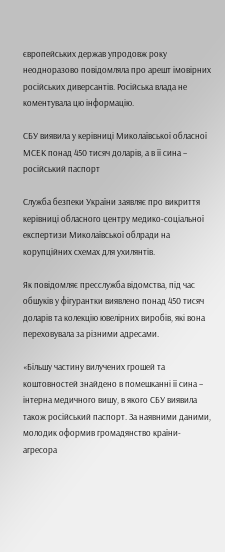європейських держав упродовж року неодноразово повідомляла про арешт імовірних російських диверсантів. Російська влада не коментувала цю інформацію.

СБУ виявила у керівниці Миколаївської обласної МСЕК понад 450 тисяч доларів, а в її сина – російський паспорт

Служба безпеки України заявляє про викриття керівниці обласного центру медико-соціальної експертизи Миколаївської облради на корупційних схемах для ухилянтів.

Як повідомляє пресслужба відомства, під час обшуків у фігурантки виявлено понад 450 тисяч доларів та колекцію ювелірних виробів, які вона переховувала за різними адресами.

«Більшу частину вилучених грошей та коштовностей знайдено в помешканні її сина – інтерна медичного вишу, в якого СБУ виявила також російський паспорт. За наявними даними, молодик оформив громадянство країни-агресора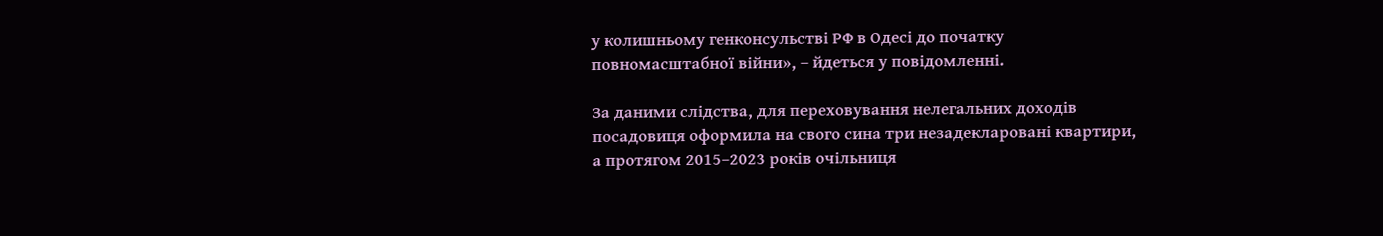у колишньому генконсульстві РФ в Одесі до початку повномасштабної війни», – йдеться у повідомленні.

За даними слідства, для переховування нелегальних доходів посадовиця оформила на свого сина три незадекларовані квартири, а протягом 2015–2023 років очільниця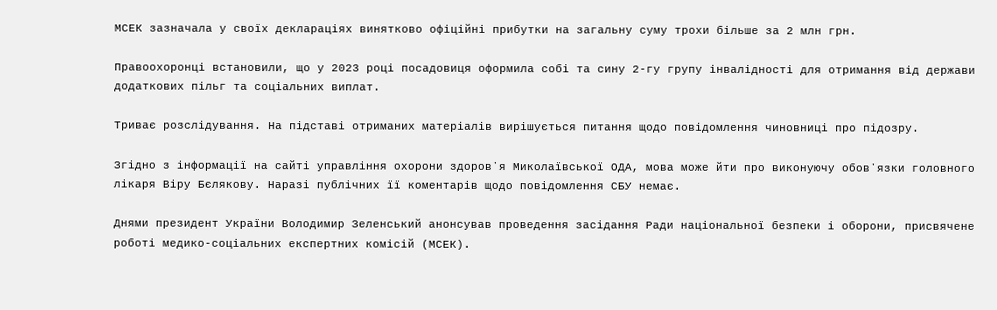МСЕК зазначала у своїх деклараціях винятково офіційні прибутки на загальну суму трохи більше за 2 млн грн.

Правоохоронці встановили, що у 2023 році посадовиця оформила собі та сину 2-гу групу інвалідності для отримання від держави додаткових пільг та соціальних виплат.

Триває розслідування. На підставі отриманих матеріалів вирішується питання щодо повідомлення чиновниці про підозру.

Згідно з інформації на сайті управління охорони здоровʼя Миколаївської ОДА, мова може йти про виконуючу обовʼязки головного лікаря Віру Бєлякову. Наразі публічних її коментарів щодо повідомлення СБУ немає.

Днями президент України Володимир Зеленський анонсував проведення засідання Ради національної безпеки і оборони, присвячене роботі медико-соціальних експертних комісій (МСЕК).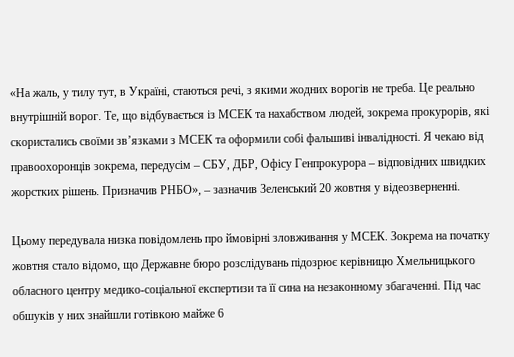«На жаль, у тилу тут, в Україні, стаються речі, з якими жодних ворогів не треба. Це реально внутрішній ворог. Те, що відбувається із МСЕК та нахабством людей, зокрема прокурорів, які скористались своїми зв’язками з МСЕК та оформили собі фальшиві інвалідності. Я чекаю від правоохоронців зокрема, передусім – СБУ, ДБР, Офісу Генпрокурора – відповідних швидких жорстких рішень. Призначив РНБО», – зазначив Зеленський 20 жовтня у відеозверненні.

Цьому передувала низка повідомлень про ймовірні зловживання у МСЕК. Зокрема на початку жовтня стало відомо, що Державне бюро розслідувань підозрює керівницю Хмельницького обласного центру медико-соціальної експертизи та її сина на незаконному збагаченні. Під час обшуків у них знайшли готівкою майже 6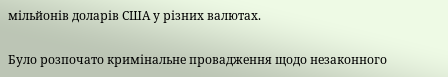мільйонів доларів США у різних валютах.

Було розпочато кримінальне провадження щодо незаконного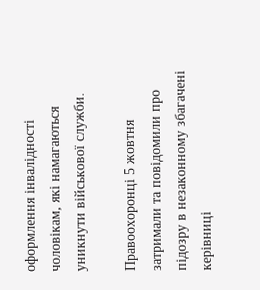оформлення інвалідності чоловікам, які намагаються уникнути військової служби.

Правоохоронці 5 жовтня затримали та повідомили про підозру в незаконному збагачені керівниці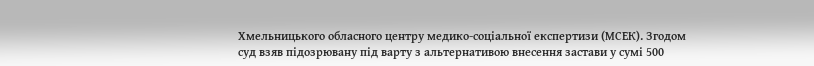Хмельницького обласного центру медико-соціальної експертизи (МСЕК). Згодом суд взяв підозрювану під варту з альтернативою внесення застави у сумі 500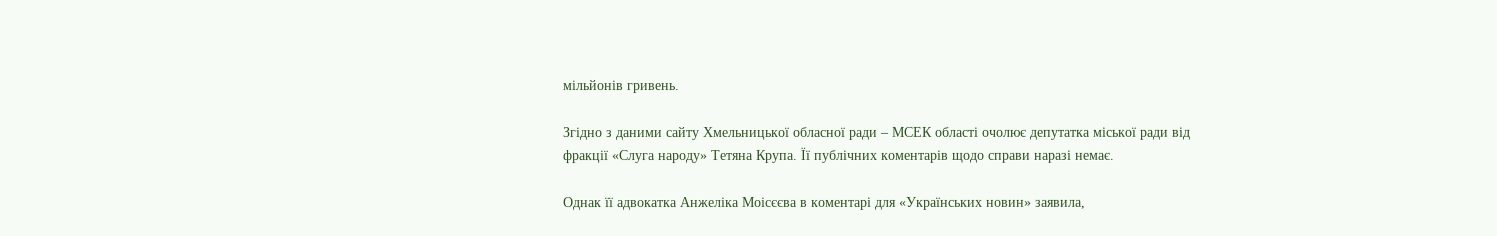мільйонів гривень.

Згідно з даними сайту Хмельницької обласної ради – МСЕК області очолює депутатка міської ради від фракції «Слуга народу» Тетяна Крупа. Її публічних коментарів щодо справи наразі немає.

Однак її адвокатка Анжеліка Моісєєва в коментарі для «Українських новин» заявила,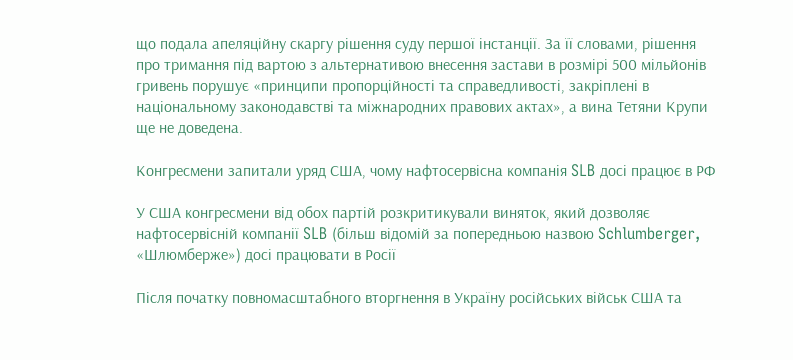що подала апеляційну скаргу рішення суду першої інстанції. За її словами, рішення про тримання під вартою з альтернативою внесення застави в розмірі 500 мільйонів гривень порушує «принципи пропорційності та справедливості, закріплені в національному законодавстві та міжнародних правових актах», а вина Тетяни Крупи ще не доведена.

Конгресмени запитали уряд США, чому нафтосервісна компанія SLB досі працює в РФ

У США конгресмени від обох партій розкритикували виняток, який дозволяє нафтосервісній компанії SLB (більш відомій за попередньою назвою Schlumberger, «Шлюмберже») досі працювати в Росії

Після початку повномасштабного вторгнення в Україну російських військ США та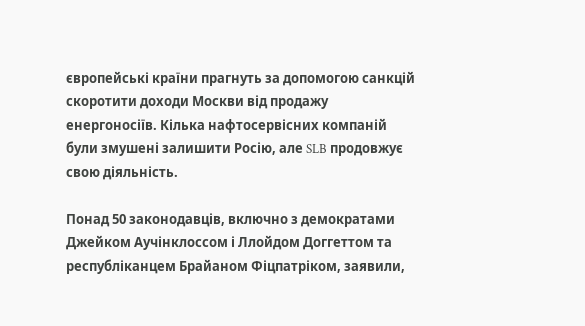європейські країни прагнуть за допомогою санкцій скоротити доходи Москви від продажу енергоносіїв. Кілька нафтосервісних компаній були змушені залишити Росію, але SLB продовжує свою діяльність.

Понад 50 законодавців, включно з демократами Джейком Аучінклоссом і Ллойдом Доггеттом та республіканцем Брайаном Фіцпатріком, заявили,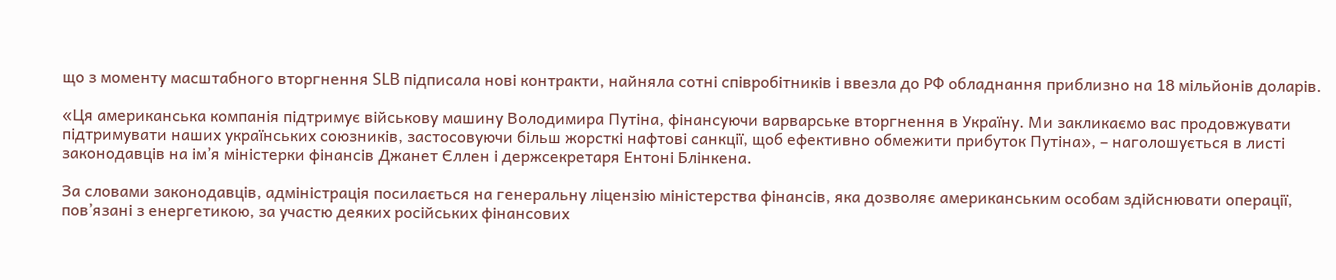що з моменту масштабного вторгнення SLB підписала нові контракти, найняла сотні співробітників і ввезла до РФ обладнання приблизно на 18 мільйонів доларів.

«Ця американська компанія підтримує військову машину Володимира Путіна, фінансуючи варварське вторгнення в Україну. Ми закликаємо вас продовжувати підтримувати наших українських союзників, застосовуючи більш жорсткі нафтові санкції, щоб ефективно обмежити прибуток Путіна», – наголошується в листі законодавців на ім’я міністерки фінансів Джанет Єллен і держсекретаря Ентоні Блінкена.

За словами законодавців, адміністрація посилається на генеральну ліцензію міністерства фінансів, яка дозволяє американським особам здійснювати операції, пов’язані з енергетикою, за участю деяких російських фінансових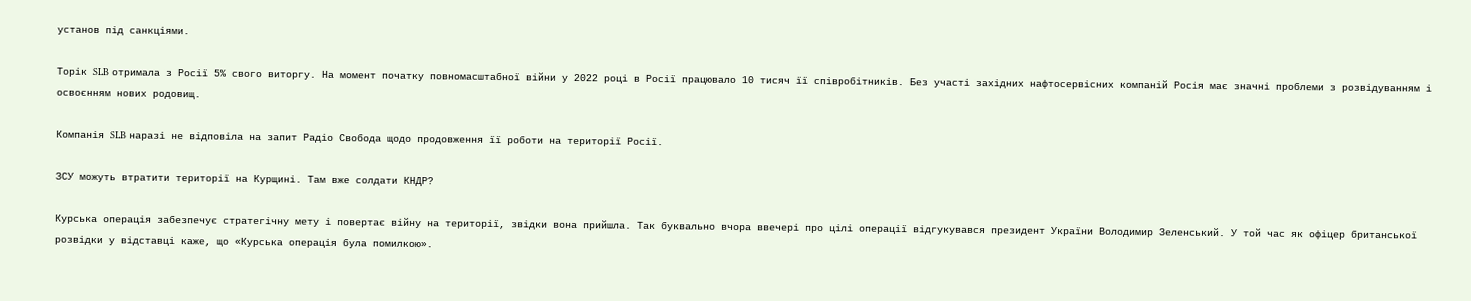установ під санкціями.

Торік SLB отримала з Росії 5% свого виторгу. На момент початку повномасштабної війни у 2022 році в Росії працювало 10 тисяч її співробітників. Без участі західних нафтосервісних компаній Росія має значні проблеми з розвідуванням і освоєнням нових родовищ.

Компанія SLB наразі не відповіла на запит Радіо Свобода щодо продовження її роботи на території Росії.

ЗСУ можуть втратити території на Курщині. Там вже солдати КНДР?

Курська операція забезпечує стратегічну мету і повертає війну на території, звідки вона прийшла. Так буквально вчора ввечері про цілі операції відгукувався президент України Володимир Зеленський. У той час як офіцер британської розвідки у відставці каже, що «Курська операція була помилкою».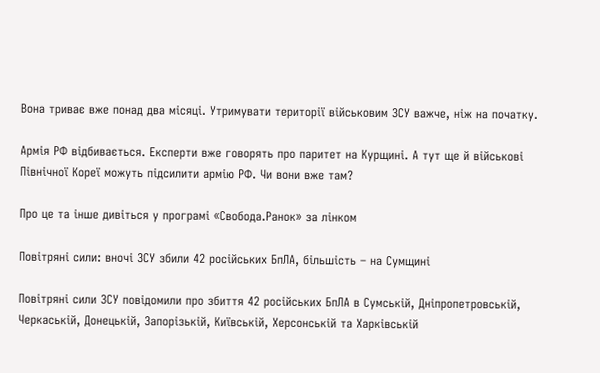Вона триває вже понад два місяці. Утримувати території військовим ЗСУ важче, ніж на початку.

Армія РФ відбивається. Експерти вже говорять про паритет на Курщині. А тут ще й військові Північної Кореї можуть підсилити армію РФ. Чи вони вже там?

Про це та інше дивіться у програмі «Свобода.Ранок» за лінком

Повітряні сили: вночі ЗСУ збили 42 російських БпЛА, більшість – на Сумщині

Повітряні сили ЗСУ повідомили про збиття 42 російських БпЛА в Сумській, Дніпропетровській, Черкаській, Донецькій, Запорізькій, Київській, Херсонській та Харківській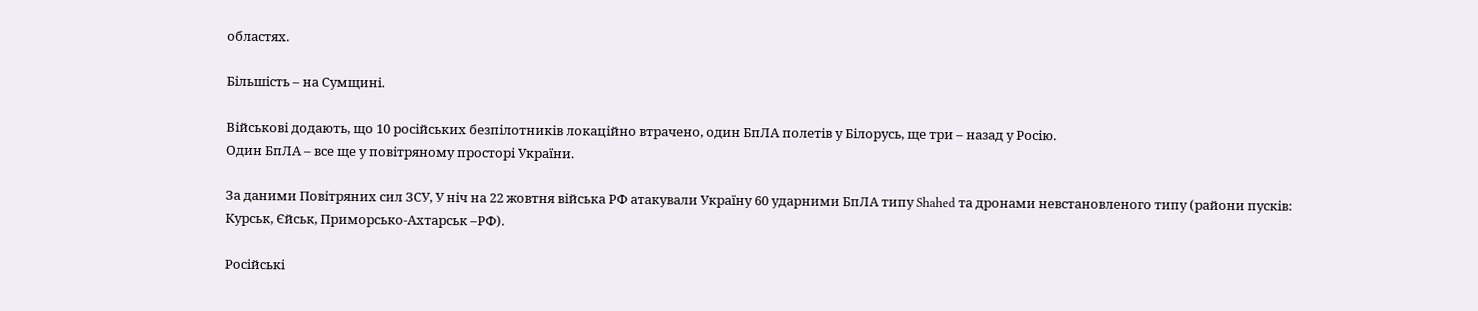областях.

Більшість – на Сумщині.

Військові додають, що 10 російських безпілотників локаційно втрачено, один БпЛА полетів у Білорусь, ще три – назад у Росію.
Один БпЛА – все ще у повітряному просторі України.

За даними Повітряних сил ЗСУ, У ніч на 22 жовтня війська РФ атакували Україну 60 ударними БпЛА типу Shahed та дронами невстановленого типу (райони пусків: Курськ, Єйськ, Приморсько-Ахтарськ –РФ).

Російські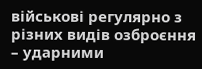військові регулярно з різних видів озброєння – ударними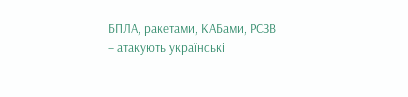БПЛА, ракетами, КАБами, РСЗВ – атакують українські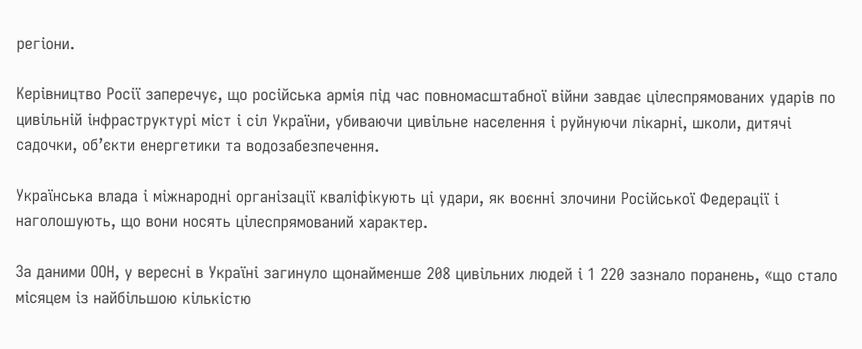регіони.

Керівництво Росії заперечує, що російська армія під час повномасштабної війни завдає цілеспрямованих ударів по цивільній інфраструктурі міст і сіл України, убиваючи цивільне населення і руйнуючи лікарні, школи, дитячі садочки, об’єкти енергетики та водозабезпечення.

Українська влада і міжнародні організації кваліфікують ці удари, як воєнні злочини Російської Федерації і наголошують, що вони носять цілеспрямований характер.

За даними ООН, у вересні в Україні загинуло щонайменше 208 цивільних людей і 1 220 зазнало поранень, «що стало місяцем із найбільшою кількістю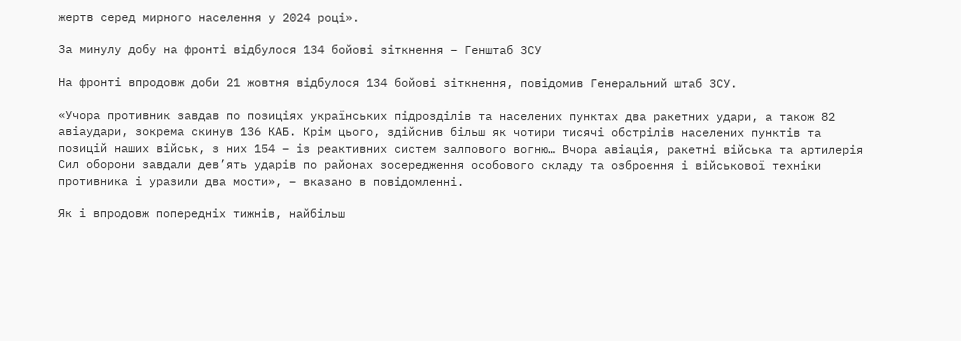жертв серед мирного населення у 2024 році».

За минулу добу на фронті відбулося 134 бойові зіткнення – Генштаб ЗСУ

На фронті впродовж доби 21 жовтня відбулося 134 бойові зіткнення, повідомив Генеральний штаб ЗСУ.

«Учора противник завдав по позиціях українських підрозділів та населених пунктах два ракетних удари, а також 82 авіаудари, зокрема скинув 136 КАБ. Крім цього, здійснив більш як чотири тисячі обстрілів населених пунктів та позицій наших військ, з них 154 – із реактивних систем залпового вогню… Вчора авіація, ракетні війська та артилерія Сил оборони завдали дев’ять ударів по районах зосередження особового складу та озброєння і військової техніки противника і уразили два мости», – вказано в повідомленні.

Як і впродовж попередніх тижнів, найбільш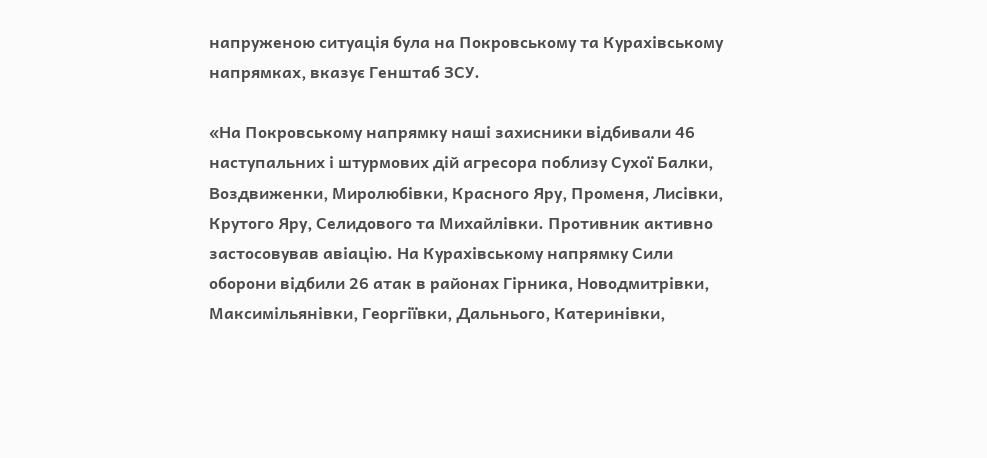напруженою ситуація була на Покровському та Курахівському напрямках, вказує Генштаб ЗСУ.

«На Покровському напрямку наші захисники відбивали 46 наступальних і штурмових дій агресора поблизу Сухої Балки, Воздвиженки, Миролюбівки, Красного Яру, Променя, Лисівки, Крутого Яру, Селидового та Михайлівки. Противник активно застосовував авіацію. На Курахівському напрямку Сили оборони відбили 26 атак в районах Гірника, Новодмитрівки, Максимільянівки, Георгіївки, Дальнього, Катеринівки,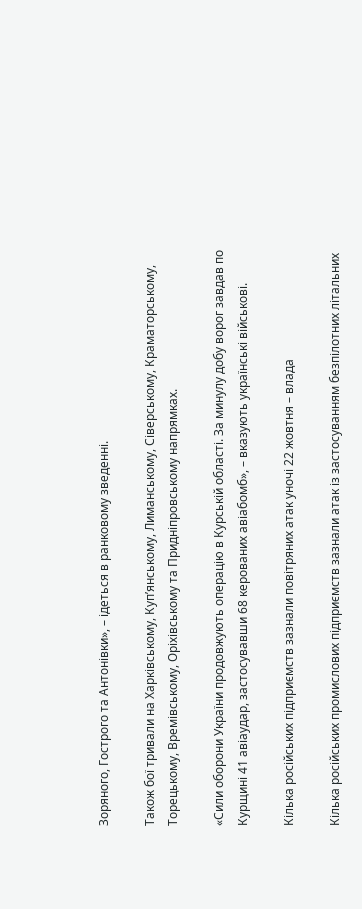Зоряного, Гострого та Антонівки», – ідеться в ранковому зведенні.

Також бої тривали на Харківському, Куп’янському, Лиманському, Сіверському, Краматорському, Торецькому, Времівському, Оріхівському та Придніпровському напрямках.

«Сили оборони України продовжують операцію в Курській області. За минулу добу ворог завдав по Курщині 41 авіаудар, застосувавши 68 керованих авіабомб», – вказують українські військові.

Кілька російських підприємств зазнали повітряних атак уночі 22 жовтня – влада

Кілька російських промислових підприємств зазнали атак із застосуванням безпілотних літальних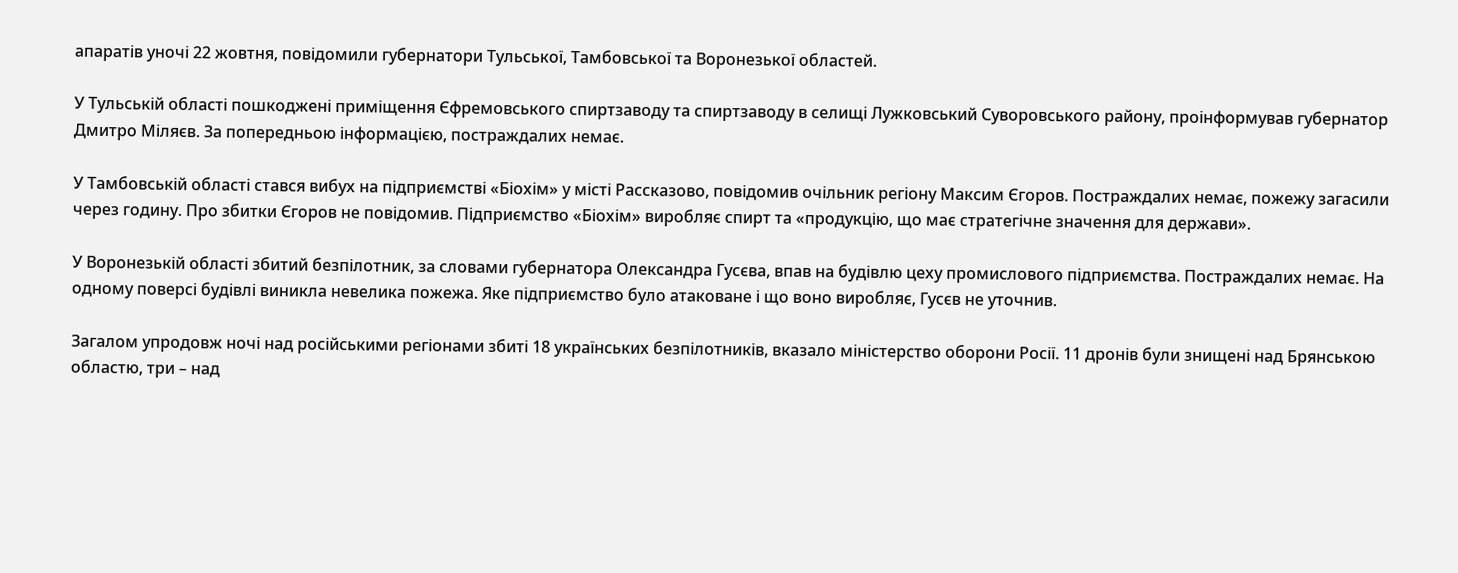апаратів уночі 22 жовтня, повідомили губернатори Тульської, Тамбовської та Воронезької областей.

У Тульській області пошкоджені приміщення Єфремовського спиртзаводу та спиртзаводу в селищі Лужковський Суворовського району, проінформував губернатор Дмитро Міляєв. За попередньою інформацією, постраждалих немає.

У Тамбовській області стався вибух на підприємстві «Біохім» у місті Рассказово, повідомив очільник регіону Максим Єгоров. Постраждалих немає, пожежу загасили через годину. Про збитки Єгоров не повідомив. Підприємство «Біохім» виробляє спирт та «продукцію, що має стратегічне значення для держави».

У Воронезькій області збитий безпілотник, за словами губернатора Олександра Гусєва, впав на будівлю цеху промислового підприємства. Постраждалих немає. На одному поверсі будівлі виникла невелика пожежа. Яке підприємство було атаковане і що воно виробляє, Гусєв не уточнив.

Загалом упродовж ночі над російськими регіонами збиті 18 українських безпілотників, вказало міністерство оборони Росії. 11 дронів були знищені над Брянською областю, три – над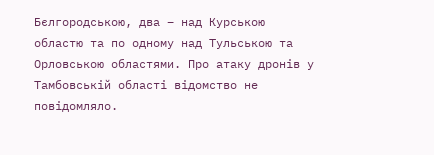Бєлгородською, два – над Курською областю та по одному над Тульською та Орловською областями. Про атаку дронів у Тамбовській області відомство не повідомляло.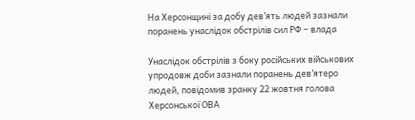На Херсонщині за добу дев’ять людей зазнали поранень унаслідок обстрілів сил РФ – влада

Унаслідок обстрілів з боку російських військових упродовж доби зазнали поранень дев’ятеро людей, повідомив зранку 22 жовтня голова Херсонської ОВА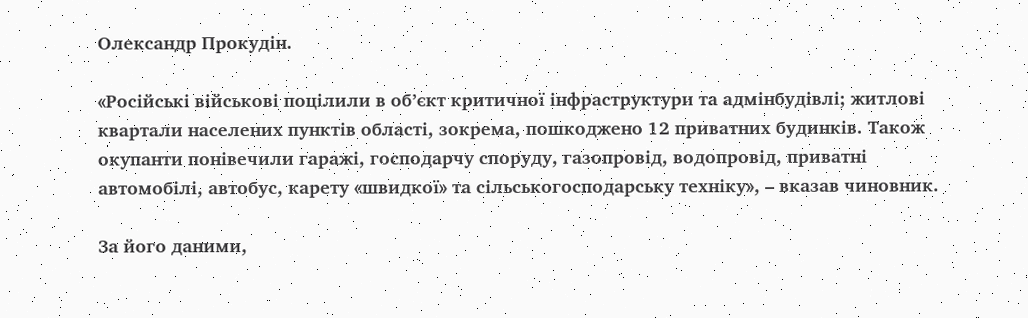Олександр Прокудін.

«Російські військові поцілили в обʼєкт критичної інфраструктури та адмінбудівлі; житлові квартали населених пунктів області, зокрема, пошкоджено 12 приватних будинків. Також окупанти понівечили гаражі, господарчу споруду, газопровід, водопровід, приватні автомобілі, автобус, карету «швидкої» та сільськогосподарську техніку», – вказав чиновник.

За його даними,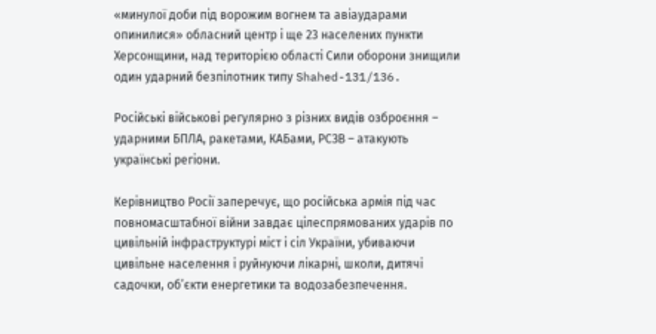«минулої доби під ворожим вогнем та авіаударами опинилися» обласний центр і ще 23 населених пункти Херсонщини, над територією області Сили оборони знищили один ударний безпілотник типу Shahed-131/136.

Російські військові регулярно з різних видів озброєння – ударними БПЛА, ракетами, КАБами, РСЗВ – атакують українські регіони.

Керівництво Росії заперечує, що російська армія під час повномасштабної війни завдає цілеспрямованих ударів по цивільній інфраструктурі міст і сіл України, убиваючи цивільне населення і руйнуючи лікарні, школи, дитячі садочки, об’єкти енергетики та водозабезпечення.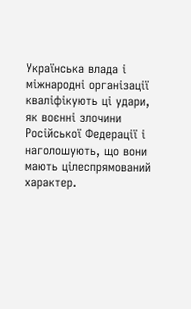Українська влада і міжнародні організації кваліфікують ці удари, як воєнні злочини Російської Федерації і наголошують, що вони мають цілеспрямований характер.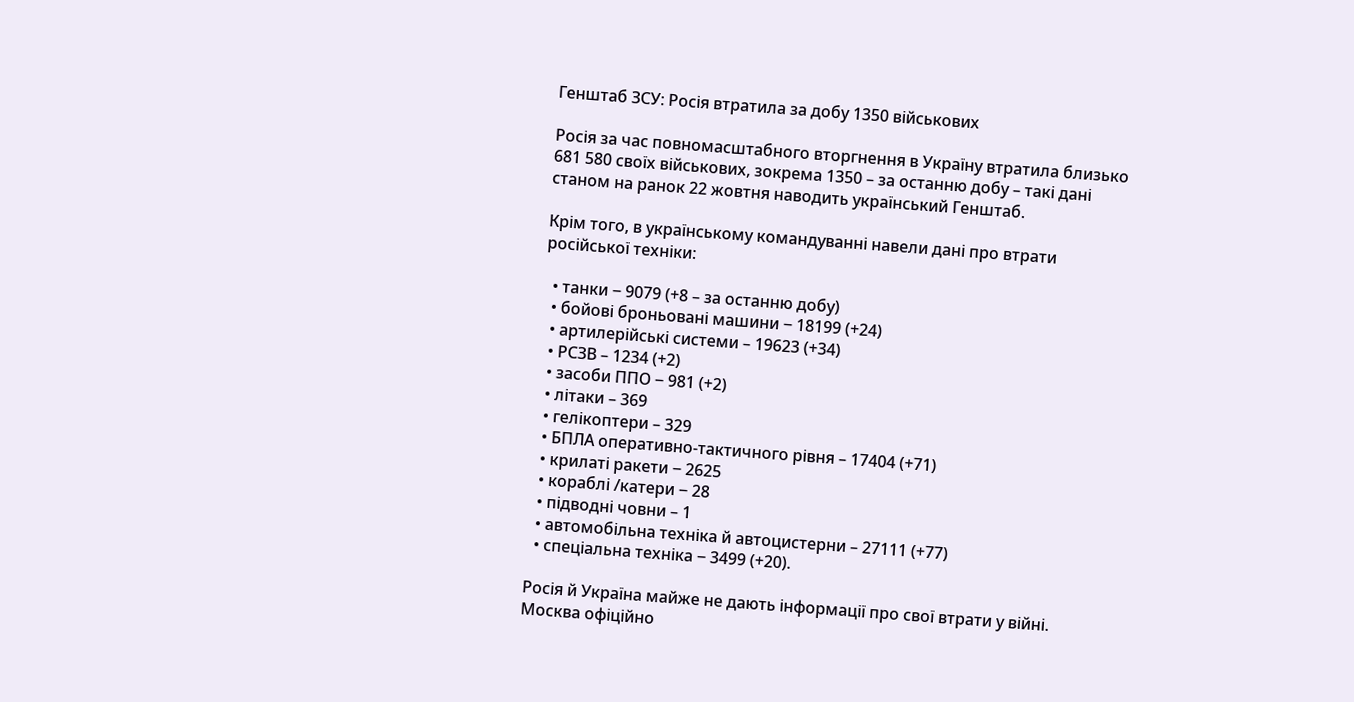Генштаб ЗСУ: Росія втратила за добу 1350 військових

Росія за час повномасштабного вторгнення в Україну втратила близько 681 580 своїх військових, зокрема 1350 – за останню добу – такі дані станом на ранок 22 жовтня наводить український Генштаб.

Крім того, в українському командуванні навели дані про втрати російської техніки:

  • танки ‒ 9079 (+8 – за останню добу)
  • бойові броньовані машини ‒ 18199 (+24)
  • артилерійські системи – 19623 (+34)
  • РСЗВ – 1234 (+2)
  • засоби ППО ‒ 981 (+2)
  • літаки – 369
  • гелікоптери – 329
  • БПЛА оперативно-тактичного рівня – 17404 (+71)
  • крилаті ракети ‒ 2625
  • кораблі /катери ‒ 28
  • підводні човни – 1
  • автомобільна техніка й автоцистерни – 27111 (+77)
  • спеціальна техніка ‒ 3499 (+20).

Росія й Україна майже не дають інформації про свої втрати у війні. Москва офіційно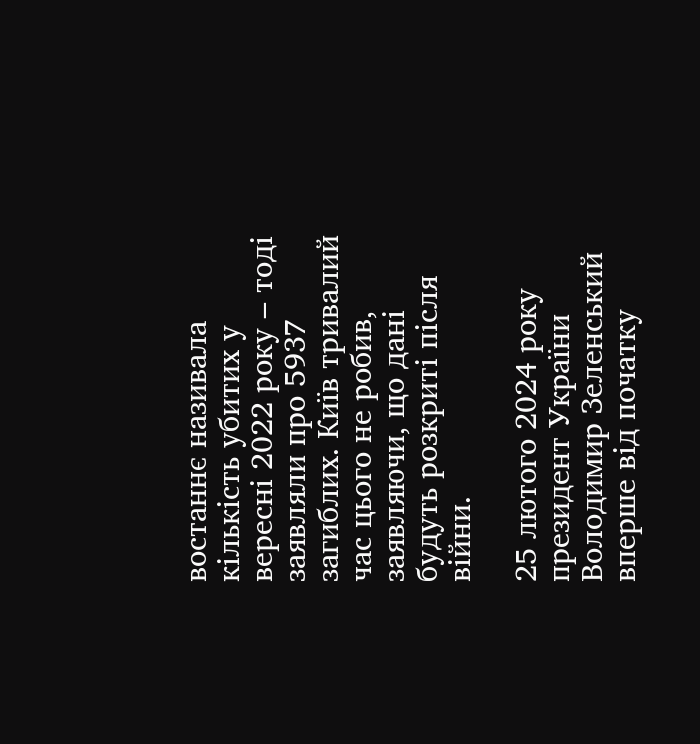востаннє називала кількість убитих у вересні 2022 року ‒ тоді заявляли про 5937 загиблих. Київ тривалий час цього не робив, заявляючи, що дані будуть розкриті після війни.

25 лютого 2024 року президент України Володимир Зеленський вперше від початку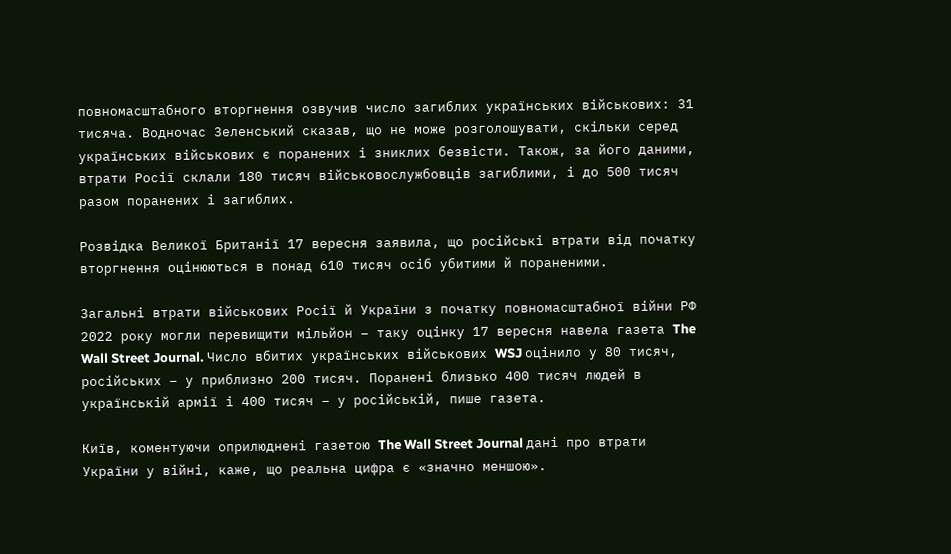повномасштабного вторгнення озвучив число загиблих українських військових: 31 тисяча. Водночас Зеленський сказав, що не може розголошувати, скільки серед українських військових є поранених і зниклих безвісти. Також, за його даними, втрати Росії склали 180 тисяч військовослужбовців загиблими, і до 500 тисяч разом поранених і загиблих.

Розвідка Великої Британії 17 вересня заявила, що російські втрати від початку вторгнення оцінюються в понад 610 тисяч осіб убитими й пораненими.

Загальні втрати військових Росії й України з початку повномасштабної війни РФ 2022 року могли перевищити мільйон – таку оцінку 17 вересня навела газета The Wall Street Journal. Число вбитих українських військових WSJ оцінило у 80 тисяч, російських – у приблизно 200 тисяч. Поранені близько 400 тисяч людей в українській армії і 400 тисяч – у російській, пише газета.

Київ, коментуючи оприлюднені газетою The Wall Street Journal дані про втрати України у війні, каже, що реальна цифра є «значно меншою».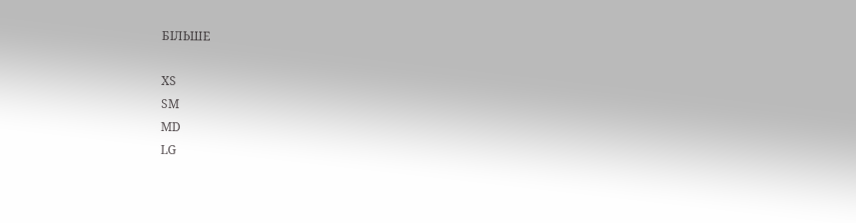БІЛЬШЕ

XS
SM
MD
LG